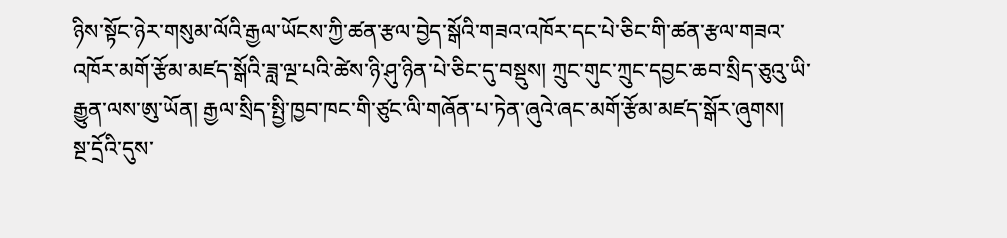ཉིས་སྟོང་ཉེར་གསུམ་ལོའི་རྒྱལ་ཡོངས་ཀྱི་ཚན་རྩལ་བྱེད་སྒོའི་གཟའ་འཁོར་དང་པེ་ཅིང་གི་ཚན་རྩལ་གཟའ་འཁོར་མགོ་རྩོམ་མཛད་སྒོའི་ཟླ་ལྔ་པའི་ཚེས་ཉི་ཤུ་ཉིན་པེ་ཅིང་དུ་བསྡུས། ཀྲུང་གུང་ཀྲུང་དབྱང་ཆབ་སྲིད་ཅུའུ་ཡི་རྒྱུན་ལས་ཨུ་ཡོན། རྒྱལ་སྲིད་སྤྱི་ཁྱབ་ཁང་གི་ཙུང་ལི་གཞོན་པ་ཏེན་ཞུའེ་ཞང་མགོ་རྩོམ་མཛད་སྒོར་ཞུགས།
སྔ་དྲོའི་དུས་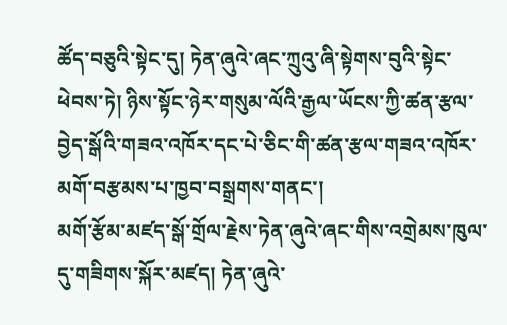ཚོད་བཅུའི་སྟེང་དུ། ཏེན་ཞུའེ་ཞང་ཀྲུའུ་ཞི་སྟེགས་བུའི་སྟེང་ཕེབས་ཏེ། ཉིས་སྟོང་ཉེར་གསུམ་ལོའི་རྒྱལ་ཡོངས་ཀྱི་ཚན་རྩལ་བྱེད་སྒོའི་གཟའ་འཁོར་དང་པེ་ཅིང་གི་ཚན་རྩལ་གཟའ་འཁོར་མགོ་བརྩམས་པ་ཁྱབ་བསྒྲགས་གནང་།
མགོ་རྩོམ་མཛད་སྒོ་གྲོལ་རྗེས་ཏེན་ཞུའེ་ཞང་གིས་འགྲེམས་ཁུལ་དུ་གཟིགས་སྐོར་མཛད། ཏེན་ཞུའེ་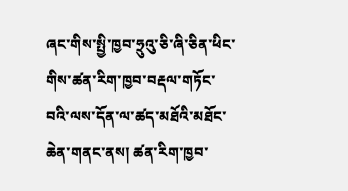ཞང་གིས་སྤྱི་ཁྱབ་ཧྲུའུ་ཅི་ཞི་ཅིན་ཕིང་གིས་ཚན་རིག་ཁྱབ་བརྡལ་གཏོང་བའི་ལས་དོན་ལ་ཚད་མཐོའི་མཐོང་ཆེན་གནང་ནས། ཚན་རིག་ཁྱབ་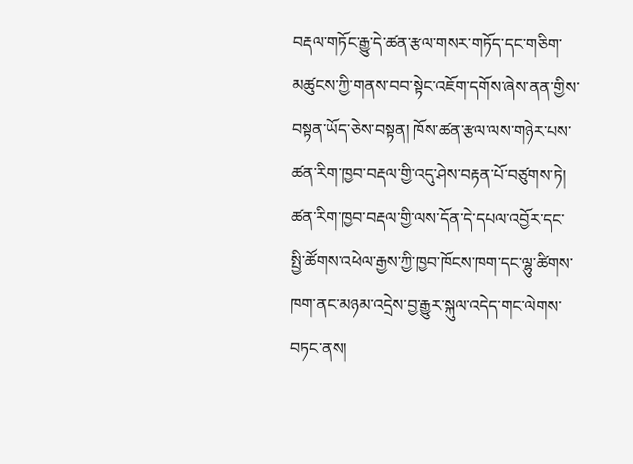བརྡལ་གཏོང་རྒྱུ་དེ་ཚན་རྩལ་གསར་གཏོད་དང་གཅིག་མཚུངས་ཀྱི་གནས་བབ་སྟེང་འཇོག་དགོས་ཞེས་ནན་གྱིས་བསྟན་ཡོད་ཅེས་བསྟན། ཁོས་ཚན་རྩལ་ལས་གཉེར་པས་ཚན་རིག་ཁྱབ་བརྡལ་གྱི་འདུ་ཤེས་བརྟན་པོ་བཙུགས་ཏེ། ཚན་རིག་ཁྱབ་བརྡལ་གྱི་ལས་དོན་དེ་དཔལ་འབྱོར་དང་སྤྱི་ཚོགས་འཕེལ་རྒྱས་ཀྱི་ཁྱབ་ཁོངས་ཁག་དང་ལྷུ་ཚིགས་ཁག་ནང་མཉམ་འདྲེས་བྱ་རྒྱུར་སྐུལ་འདེད་གང་ལེགས་བཏང་ནས།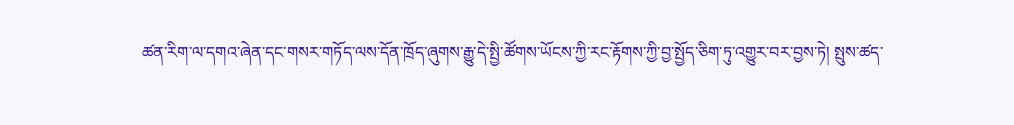ཚན་རིག་ལ་དགའ་ཞེན་དང་གསར་གཏོད་ལས་དོན་ཁྲོད་ཞུགས་རྒྱུ་དེ་སྤྱི་ཚོགས་ཡོངས་ཀྱི་རང་རྟོགས་ཀྱི་བྱ་སྤྱོད་ཅིག་ཏུ་འགྱུར་བར་བྱས་ཏེ། སྤུས་ཚད་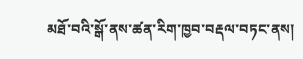མཐོ་བའི་སྒོ་ནས་ཚན་རིག་ཁྱབ་བརྡལ་བཏང་ནས།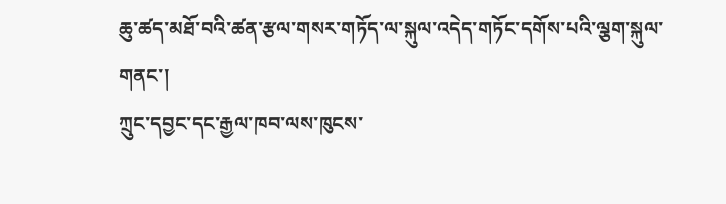ཆུ་ཚད་མཐོ་བའི་ཚན་རྩལ་གསར་གཏོད་ལ་སྐུལ་འདེད་གཏོང་དགོས་པའི་ལྕག་སྐུལ་གནང་།
ཀྲུང་དབྱང་དང་རྒྱལ་ཁབ་ལས་ཁུངས་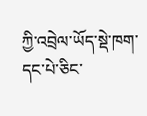ཀྱི་འབྲེལ་ཡོད་སྡེ་ཁག་དང་པེ་ཅིང་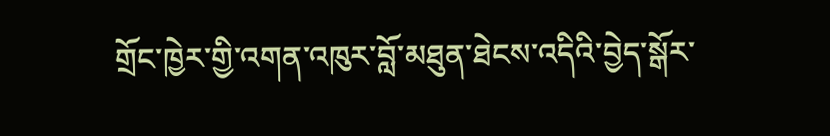གྲོང་ཁྱེར་གྱི་འགན་འཁུར་བློ་མཐུན་ཐེངས་འདིའི་བྱེད་སྒོར་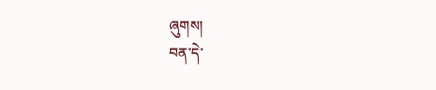ཞུགས།
བན་དེ་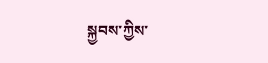སྐྱབས་ཀྱིས་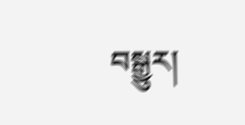བསྒྱུར།